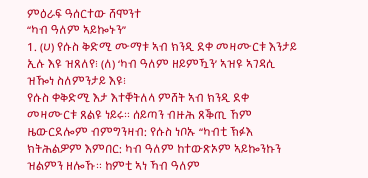ምዕራፍ ዓሰርተው ሸሞንተ
“ካብ ዓለም ኣይኰኑን”
1. (ሀ) የሱስ ቅድሚ ሙማቱ ኣብ ክንዲ ደቀ መዛሙርቱ እንታይ ኢሉ እዩ ዝጸለየ፧ (ለ) ‘ካብ ዓለም ዘይምዃን’ ኣዝዩ ኣገዳሲ ዝዀነ ስለምንታይ እዩ፧
የሱስ ቀቅድሚ እታ እተቐትለላ ምሸት ኣብ ክንዲ ደቀ መዛሙርቱ ጸልዩ ነይሩ። ሰይጣን ብዙሕ ጸቕጢ ኸም ዜውርደሎም ብምግንዛብ: የሱስ ነቦኡ “ካብቲ ኽፉእ ክትሕልዎም እምበር: ካብ ዓለም ከተውጽኦም ኣይኰንኩን ዝልምን ዘሎኹ። ከምቲ ኣነ ኻብ ዓለም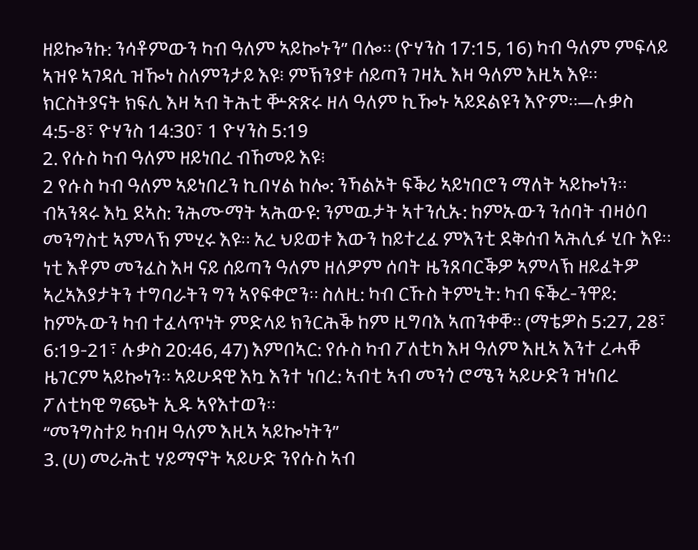ዘይኰንኩ: ንሳቶምውን ካብ ዓለም ኣይኰኑን” በሎ። (ዮሃንስ 17:15, 16) ካብ ዓለም ምፍላይ ኣዝዩ ኣገዳሲ ዝዀነ ስለምንታይ እዩ፧ ምኽንያቱ ሰይጣን ገዛኢ እዛ ዓለም እዚኣ እዩ። ክርስትያናት ክፍሊ እዛ ኣብ ትሕቲ ቝጽጽሩ ዘላ ዓለም ኪዀኑ ኣይደልዩን እዮም።—ሉቃስ 4:5-8፣ ዮሃንስ 14:30፣ 1 ዮሃንስ 5:19
2. የሱስ ካብ ዓለም ዘይነበረ ብኸመይ እዩ፧
2 የሱስ ካብ ዓለም ኣይነበረን ኪበሃል ከሎ: ንኻልኦት ፍቕሪ ኣይነበሮን ማለት ኣይኰነን። ብኣንጻሩ እኳ ደኣስ: ንሕሙማት ኣሕውዩ: ንምዉታት ኣተንሲኡ: ከምኡውን ንሰባት ብዛዕባ መንግስቲ ኣምላኽ ምሂሩ እዩ። አረ ህይወቱ እውን ከይተረፈ ምእንቲ ደቅሰብ ኣሕሊፉ ሂቡ እዩ። ነቲ እቶም መንፈስ እዛ ናይ ሰይጣን ዓለም ዘለዎም ሰባት ዜንጸባርቕዎ ኣምላኽ ዘይፈትዎ ኣረኣእያታትን ተግባራትን ግን ኣየፍቀሮን። ስለዚ: ካብ ርኹስ ትምኒት: ካብ ፍቕረ-ንዋይ: ከምኡውን ካብ ተፈላጥነት ምድላይ ክንርሕቕ ከም ዚግባእ ኣጠንቀቐ። (ማቴዎስ 5:27, 28፣ 6:19-21፣ ሉቃስ 20:46, 47) እምበኣር: የሱስ ካብ ፖለቲካ እዛ ዓለም እዚኣ እንተ ረሓቐ ዜገርም ኣይኰነን። ኣይሁዳዊ እኳ እንተ ነበረ: ኣብቲ ኣብ መንጎ ሮሜን ኣይሁድን ዝነበረ ፖለቲካዊ ግጭት ኢዱ ኣየእተወን።
“መንግስተይ ካብዛ ዓለም እዚኣ ኣይኰነትን”
3. (ሀ) መራሕቲ ሃይማኖት ኣይሁድ ንየሱስ ኣብ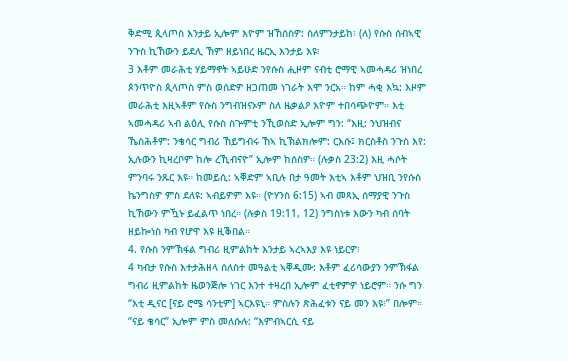ቅድሚ ጲላጦስ እንታይ ኢሎም እዮም ዝኸሰስዎ: ስለምንታይከ፧ (ለ) የሱስ ሰብኣዊ ንጉስ ኪኸውን ይደሊ ኸም ዘይነበረ ዜርኢ እንታይ እዩ፧
3 እቶም መራሕቲ ሃይማኖት ኣይሁድ ንየሱስ ሒዞም ናብቲ ሮማዊ ኣመሓዳሪ ዝነበረ ጶንጥዮስ ጲላጦስ ምስ ወሰድዎ ዘጋጠመ ነገራት እሞ ንርአ። ከም ሓቂ እኳ: እዞም መራሕቲ እዚኣቶም የሱስ ንግብዝናኦም ስለ ዜቃልዖ እዮም ተበሳጭዮም። እቲ ኣመሓዳሪ ኣብ ልዕሊ የሱስ ስጕምቲ ንኺወስድ ኢሎም ግን: “እዚ: ንህዝብና ኼስሕቶም: ንቄሳር ግብሪ ኸይግብሩ ኸኣ ኪኽልክሎም: ርእሱ፤ ክርስቶስ ንጉስ እየ: ኢሉውን ኪዛረቦም ከሎ ረኺብናዮ” ኢሎም ከሰስዎ። (ሉቃስ 23:2) እዚ ሓሶት ምንባሩ ንጹር እዩ። ከመይሲ: ኣቐድም ኣቢሉ በታ ዓመት እቲኣ እቶም ህዝቢ ንየሱስ ኬንግስዎ ምስ ደለዩ: ኣብይዎም እዩ። (ዮሃንስ 6:15) ኣብ መጻኢ ሰማያዊ ንጉስ ኪኸውን ምዃኑ ይፈልጥ ነበረ። (ሉቃስ 19:11, 12) ንግስነቱ እውን ካብ ሰባት ዘይኰነስ ካብ የሆዋ እዩ ዚቕበል።
4. የሱስ ንምኽፋል ግብሪ ዚምልከት እንታይ ኣረኣእያ እዩ ነይርዎ፧
4 ካብታ የሱስ እተታሕዘላ ሰለስተ መዓልቲ ኣቐዲሙ: እቶም ፈሪሳውያን ንምኽፋል ግብሪ ዚምልከት ዜወንጅሎ ነገር እንተ ተዛረበ ኢሎም ፈቲኖምዎ ነይሮም። ንሱ ግን “እቲ ዲናር [ናይ ሮሜ ሳንቲም] ኣርእዩኒ። ምስሉን ጽሕፈቱን ናይ መን እዩ፧” በሎም። “ናይ ቄሳር” ኢሎም ምስ መለሱሉ: “እምብኣርሲ ናይ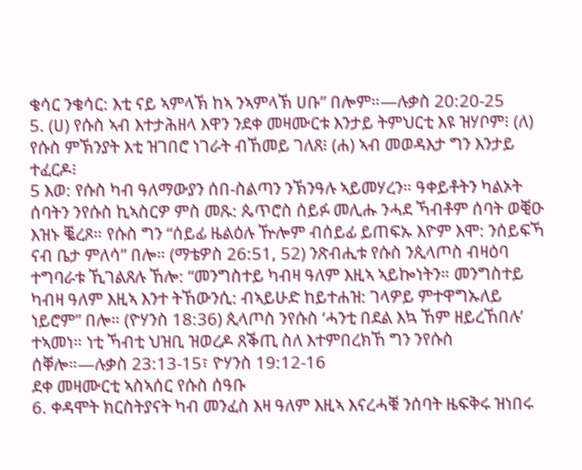ቄሳር ንቄሳር: እቲ ናይ ኣምላኽ ከኣ ንኣምላኽ ሀቡ” በሎም።—ሉቃስ 20:20-25
5. (ሀ) የሱስ ኣብ እተታሕዘላ እዋን ንደቀ መዛሙርቱ እንታይ ትምህርቲ እዩ ዝሃቦም፧ (ለ) የሱስ ምኽንያት እቲ ዝገበሮ ነገራት ብኸመይ ገለጸ፧ (ሐ) ኣብ መወዳእታ ግን እንታይ ተፈርዶ፧
5 እወ: የሱስ ካብ ዓለማውያን ሰበ-ስልጣን ንኽንዓሉ ኣይመሃረን። ዓቀይቶትን ካልኦት ሰባትን ንየሱስ ኪኣስርዎ ምስ መጹ: ጴጥሮስ ሰይፉ መሊሑ ንሓደ ኻብቶም ሰባት ወቒዑ እዝኑ ቘረጾ። የሱስ ግን “ሰይፊ ዜልዕሉ ዅሎም ብሰይፊ ይጠፍኡ እዮም እሞ: ንሰይፍኻ ናብ ቤታ ምለሳ” በሎ። (ማቴዎስ 26:51, 52) ንጽብሒቱ የሱስ ንጲላጦስ ብዛዕባ ተግባራቱ ኺገልጸሉ ኸሎ: “መንግስተይ ካብዛ ዓለም እዚኣ ኣይኰነትን። መንግስተይ ካብዛ ዓለም እዚኣ እንተ ትኸውንሲ: ብኣይሁድ ከይተሐዝ: ገላዎይ ምተዋግኡለይ ነይሮም” በሎ። (ዮሃንስ 18:36) ጲላጦስ ንየሱስ ‘ሓንቲ በደል እኳ ኸም ዘይረኸበሉ’ ተኣመነ። ነቲ ኻብቲ ህዝቢ ዝወረዶ ጸቕጢ ስለ እተምበረክኸ ግን ንየሱስ ሰቐሎ።—ሉቃስ 23:13-15፣ ዮሃንስ 19:12-16
ደቀ መዛሙርቲ ኣስኣሰር የሱስ ሰዓቡ
6. ቀዳሞት ክርስትያናት ካብ መንፈስ እዛ ዓለም እዚኣ እናረሓቑ ንሰባት ዜፍቅሩ ዝነበሩ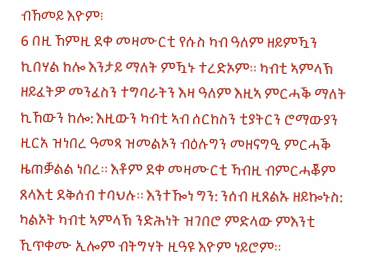ብኸመይ እዮም፧
6 በዚ ኸምዚ ደቀ መዛሙርቲ የሱስ ካብ ዓለም ዘይምዃን ኪበሃል ከሎ እንታይ ማለት ምዃኑ ተረድኦም። ካብቲ ኣምላኽ ዘይፈትዎ መንፈስን ተግባራትን እዛ ዓለም እዚኣ ምርሓቕ ማለት ኪኸውን ከሎ: እዚውን ካብቲ ኣብ ሰርከስን ቲያትርን ሮማውያን ዚርአ ዝነበረ ዓመጻ ዝመልኦን ብዕሉግን መዘናግዒ ምርሓቕ ዜጠቓልል ነበረ። እቶም ደቀ መዛሙርቲ ኻብዚ ብምርሓቖም ጸላእቲ ደቅሰብ ተባህሉ። እንተዀነ ግን: ንሰብ ዚጸልኡ ዘይኰኑስ: ካልኦት ካብቲ ኣምላኽ ንድሕነት ዝገበሮ ምድላው ምእንቲ ኺጥቀሙ ኢሎም ብትግሃት ዚዓዩ እዮም ነይሮም።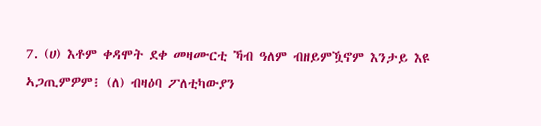7. (ሀ) እቶም ቀዳሞት ደቀ መዛሙርቲ ኻብ ዓለም ብዘይምዃኖም እንታይ እዩ ኣጋጢምዎም፧ (ለ) ብዛዕባ ፖለቲካውያን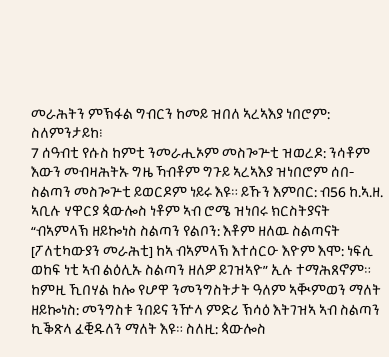መራሕትን ምኽፋል ግብርን ከመይ ዝበለ ኣረኣእያ ነበሮም: ስለምንታይከ፧
7 ሰዓብቲ የሱስ ከምቲ ንመራሒኦም መስጐጕቲ ዝወረዶ: ንሳቶም እውን መብዛሕትኡ ግዜ ኻብቶም ግጉይ ኣረኣእያ ዝነበሮም ሰበ-ስልጣን መስጐጕቲ ይወርዶም ነይሩ እዩ። ይኹን እምበር: ብ56 ከ.ኣ.ዘ. ኣቢሉ ሃዋርያ ጳውሎስ ነቶም ኣብ ሮሜ ዝነበሩ ክርስትያናት “ብኣምላኽ ዘይኰነስ ስልጣን የልቦን: እቶም ዘለዉ ስልጣናት [ፖለቲካውያን መራሕቲ] ከኣ ብኣምላኽ እተሰርዑ እዮም እሞ: ነፍሲ ወከፍ ነቲ ኣብ ልዕሊኡ ስልጣን ዘለዎ ይገዝኣዮ” ኢሉ ተማሕጸኖም። ከምዚ ኺበሃል ከሎ የሆዋ ንመንግስትታት ዓለም ኣቚምወን ማለት ዘይኰነስ: መንግስቱ ንበይና ንዅላ ምድሪ ኽሳዕ እትገዝኣ ኣብ ስልጣን ኪቕጽላ ፈቒዱለን ማለት እዩ። ስለዚ: ጳውሎስ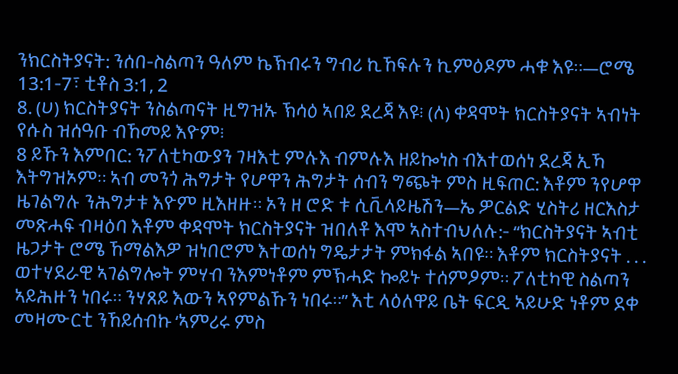ንክርስትያናት: ንሰበ-ስልጣን ዓለም ኬኽብሩን ግብሪ ኪኸፍሉን ኪምዕዶም ሓቁ እዩ።—ሮሜ 13:1-7፣ ቲቶስ 3:1, 2
8. (ሀ) ክርስትያናት ንስልጣናት ዚግዝኡ ኽሳዕ ኣበይ ደረጃ እዩ፧ (ለ) ቀዳሞት ክርስትያናት ኣብነት የሱስ ዝሰዓቡ ብኸመይ እዮም፧
8 ይኹን እምበር: ንፖለቲካውያን ገዛእቲ ምሉእ ብምሉእ ዘይኰነስ ብእተወሰነ ደረጃ ኢኻ እትግዝኦም። ኣብ መንጎ ሕግታት የሆዋን ሕግታት ሰብን ግጭት ምስ ዚፍጠር: እቶም ንየሆዋ ዜገልግሉ ንሕግታቱ እዮም ዚእዘዙ። ኦን ዘ ሮድ ቱ ሲቪላይዜሽን—ኤ ዎርልድ ሂስትሪ ዘርእስታ መጽሓፍ ብዛዕባ እቶም ቀዳሞት ክርስትያናት ዝበለቶ እሞ ኣስተብህለሉ:- “ክርስትያናት ኣብቲ ዜጋታት ሮሜ ኸማልእዎ ዝነበሮም እተወሰነ ግዴታታት ምክፋል ኣበዩ። እቶም ክርስትያናት . . . ወተሃደራዊ ኣገልግሎት ምሃብ ንእምነቶም ምኽሓድ ኰይኑ ተሰምዖም። ፖለቲካዊ ስልጣን ኣይሕዙን ነበሩ። ንሃጸይ እውን ኣየምልኹን ነበሩ።” እቲ ላዕለዋይ ቤት ፍርዲ ኣይሁድ ነቶም ደቀ መዛሙርቲ ንኸይሰብኩ ‘ኣምሪሩ ምስ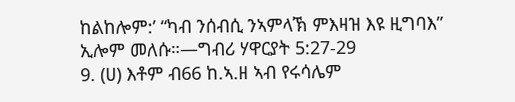ከልከሎም:’ “ካብ ንሰብሲ ንኣምላኽ ምእዛዝ እዩ ዚግባእ” ኢሎም መለሱ።—ግብሪ ሃዋርያት 5:27-29
9. (ሀ) እቶም ብ66 ከ.ኣ.ዘ ኣብ የሩሳሌም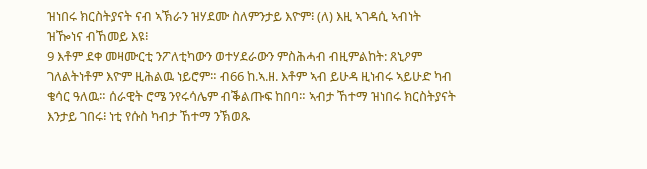ዝነበሩ ክርስትያናት ናብ ኣኽራን ዝሃደሙ ስለምንታይ እዮም፧ (ለ) እዚ ኣገዳሲ ኣብነት ዝዀነና ብኸመይ እዩ፧
9 እቶም ደቀ መዛሙርቲ ንፖለቲካውን ወተሃደራውን ምስሕሓብ ብዚምልከት: ጸኒዖም ገለልትነቶም እዮም ዚሕልዉ ነይሮም። ብ66 ከ.ኣ.ዘ. እቶም ኣብ ይሁዳ ዚነብሩ ኣይሁድ ካብ ቄሳር ዓለዉ። ሰራዊት ሮሜ ንየሩሳሌም ብቕልጡፍ ከበባ። ኣብታ ኸተማ ዝነበሩ ክርስትያናት እንታይ ገበሩ፧ ነቲ የሱስ ካብታ ኸተማ ንኽወጹ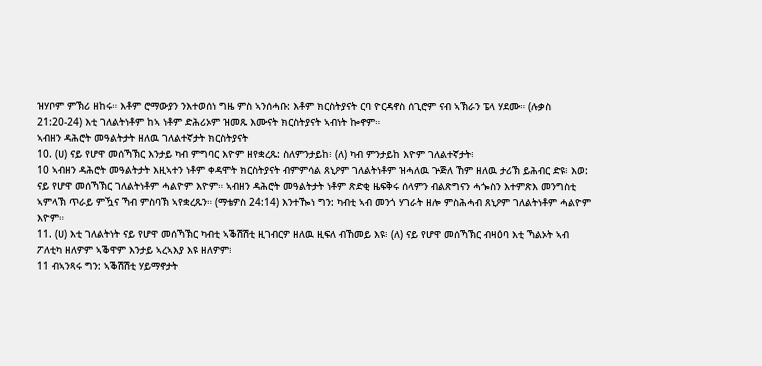ዝሃቦም ምኽሪ ዘከሩ። እቶም ሮማውያን ንእተወሰነ ግዜ ምስ ኣንሰሓቡ: እቶም ክርስትያናት ርባ ዮርዳኖስ ሰጊሮም ናብ ኣኽራን ፔላ ሃደሙ። (ሉቃስ 21:20-24) እቲ ገለልትነቶም ከኣ ነቶም ድሕሪኦም ዝመጹ እሙናት ክርስትያናት ኣብነት ኰኖም።
ኣብዘን ዳሕሮት መዓልትታት ዘለዉ ገለልተኛታት ክርስትያናት
10. (ሀ) ናይ የሆዋ መሰኻኽር እንታይ ካብ ምግባር እዮም ዘየቋረጹ: ስለምንታይከ፧ (ለ) ካብ ምንታይከ እዮም ገለልተኛታት፧
10 ኣብዘን ዳሕሮት መዓልትታት እዚኣተን ነቶም ቀዳሞት ክርስትያናት ብምምሳል ጸኒዖም ገለልትነቶም ዝሓለዉ ጕጅለ ኸም ዘለዉ ታሪኽ ይሕብር ድዩ፧ እወ: ናይ የሆዋ መሰኻኽር ገለልትነቶም ሓልዮም እዮም። ኣብዘን ዳሕሮት መዓልትታት ነቶም ጽድቂ ዜፍቅሩ ሰላምን ብልጽግናን ሓጐስን እተምጽእ መንግስቲ ኣምላኽ ጥራይ ምዃና ኻብ ምስባኽ ኣየቋረጹን። (ማቴዎስ 24:14) እንተዀነ ግን: ካብቲ ኣብ መንጎ ሃገራት ዘሎ ምስሕሓብ ጸኒዖም ገለልትነቶም ሓልዮም እዮም።
11. (ሀ) እቲ ገለልትነት ናይ የሆዋ መሰኻኽር ካብቲ ኣቕሽሽቲ ዚገብርዎ ዘለዉ ዚፍለ ብኸመይ እዩ፧ (ለ) ናይ የሆዋ መሰኻኽር ብዛዕባ እቲ ኻልኦት ኣብ ፖለቲካ ዘለዎም ኣቕዋም እንታይ ኣረኣእያ እዩ ዘለዎም፧
11 ብኣንጻሩ ግን: ኣቕሽሽቲ ሃይማኖታት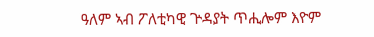ዓለም ኣብ ፖለቲካዊ ጕዳያት ጥሒሎም እዮም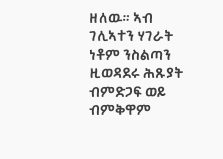ዘለዉ። ኣብ ገሊኣተን ሃገራት ነቶም ንስልጣን ዚወዳደሩ ሕጹያት ብምድጋፍ ወይ ብምቅዋም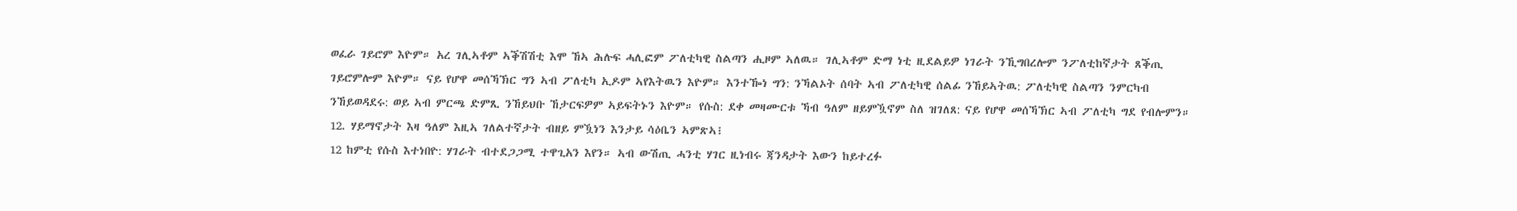ወፈራ ገይሮም እዮም። አረ ገሊኣቶም ኣቕሽሽቲ እሞ ኸኣ ሕሉፍ ሓሊፎም ፖለቲካዊ ስልጣን ሒዞም ኣለዉ። ገሊኣቶም ድማ ነቲ ዚደልይዎ ነገራት ንኺግበረሎም ንፖለቲከኛታት ጸቕጢ ገይሮምሎም እዮም። ናይ የሆዋ መሰኻኽር ግን ኣብ ፖለቲካ ኢዶም ኣየእትዉን እዮም። እንተዀነ ግን: ንኻልኦት ሰባት ኣብ ፖለቲካዊ ሰልፊ ንኸይኣትዉ: ፖለቲካዊ ስልጣን ንምርካብ ንኸይወዳደሩ: ወይ ኣብ ምርጫ ድምጺ ንኸይህቡ ኸታርፍዎም ኣይፍትኑን እዮም። የሱስ: ደቀ መዛሙርቱ ኻብ ዓለም ዘይምዃኖም ስለ ዝገለጸ: ናይ የሆዋ መሰኻኽር ኣብ ፖለቲካ ግደ የብሎምን።
12. ሃይማኖታት እዛ ዓለም እዚኣ ገለልተኛታት ብዘይ ምዃነን እንታይ ሳዕቤን ኣምጽኣ፧
12 ከምቲ የሱስ እተነበዮ: ሃገራት ብተደጋጋሚ ተዋጊአን እየን። ኣብ ውሽጢ ሓንቲ ሃገር ዚነብሩ ጃንዳታት እውን ከይተረፉ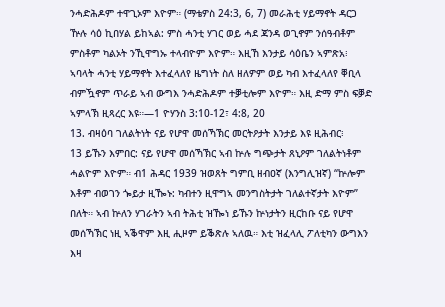ንሓድሕዶም ተዋጊኦም እዮም። (ማቴዎስ 24:3, 6, 7) መራሕቲ ሃይማኖት ዳርጋ ዅሉ ሳዕ ኪበሃል ይከኣል: ምስ ሓንቲ ሃገር ወይ ሓደ ጃንዳ ወጊኖም ንሰዓብቶም ምስቶም ካልኦት ንኺዋግኡ ተላብዮም እዮም። እዚኸ እንታይ ሳዕቤን ኣምጽአ፧ ኣባላት ሓንቲ ሃይማኖት እተፈላለየ ዜግነት ስለ ዘለዎም ወይ ካብ እተፈላለየ ቐቢላ ብምዃኖም ጥራይ ኣብ ውግእ ንሓድሕዶም ተቓቲሎም እዮም። እዚ ድማ ምስ ፍቓድ ኣምላኽ ዚጻረር እዩ።—1 ዮሃንስ 3:10-12፣ 4:8, 20
13. ብዛዕባ ገለልትነት ናይ የሆዋ መሰኻኽር መርትዖታት እንታይ እዩ ዚሕብር፧
13 ይኹን እምበር: ናይ የሆዋ መሰኻኽር ኣብ ኵሉ ግጭታት ጸኒዖም ገለልትነቶም ሓልዮም እዮም። ብ1 ሕዳር 1939 ዝወጸት ግምቢ ዘብዐኛ (እንግሊዝኛ) “ኵሎም እቶም ብወገን ጐይታ ዚዀኑ: ካብተን ዚዋግኣ መንግስትታት ገለልተኛታት እዮም” በለት። ኣብ ኵለን ሃገራትን ኣብ ትሕቲ ዝዀነ ይኹን ኵነታትን ዚርከቡ ናይ የሆዋ መሰኻኽር ነዚ ኣቕዋም እዚ ሒዞም ይቕጽሉ ኣለዉ። እቲ ዝፈላሊ ፖለቲካን ውግእን እዛ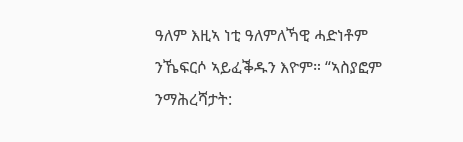ዓለም እዚኣ ነቲ ዓለምለኻዊ ሓድነቶም ንኼፍርሶ ኣይፈቕዱን እዮም። “ኣስያፎም ንማሕረሻታት: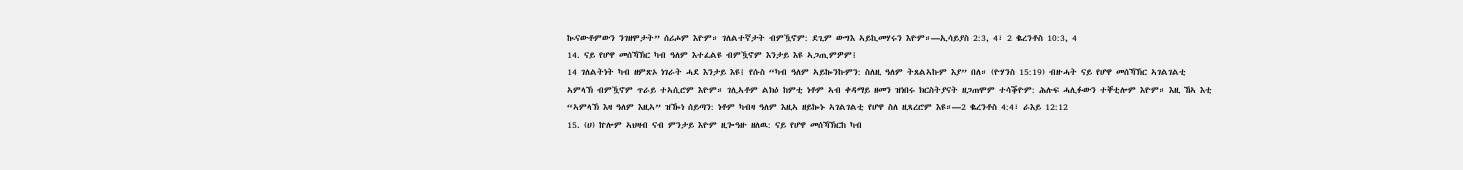ኲናውቶምውን ንገዘሞታት” ሰሪሖም እዮም። ገለልተኛታት ብምዃኖም: ደጊም ውግእ ኣይኪመሃሩን እዮም።—ኢሳይያስ 2:3, 4፣ 2 ቈረንቶስ 10:3, 4
14. ናይ የሆዋ መሰኻኽር ካብ ዓለም እተፈልዩ ብምዃኖም እንታይ እዩ ኣጋጢምዎም፧
14 ገለልትነት ካብ ዘምጽኦ ነገራት ሓደ እንታይ እዩ፧ የሱስ “ካብ ዓለም ኣይኰንኩምን: ስለዚ ዓለም ትጸልኣኩም እያ” በለ። (ዮሃንስ 15:19) ብዙሓት ናይ የሆዋ መሰኻኽር ኣገልገልቲ ኣምላኽ ብምዃኖም ጥራይ ተኣሲሮም እዮም። ገሊኣቶም ልክዕ ከምቲ ነቶም ኣብ ቀዳማይ ዘመን ዝነበሩ ክርስትያናት ዘጋጠሞም ተሳቕዮም: ሕሉፍ ሓሊፉውን ተቐቲሎም እዮም። እዚ ኸኣ እቲ “ኣምላኽ እዛ ዓለም እዚኣ” ዝዀነ ሰይጣን: ነቶም ካብዛ ዓለም እዚኣ ዘይኰኑ ኣገልገልቲ የሆዋ ስለ ዚጻረሮም እዩ።—2 ቈረንቶስ 4:4፣ ራእይ 12:12
15. (ሀ) ኵሎም ኣህዛብ ናብ ምንታይ እዮም ዚጐዓዙ ዘለዉ: ናይ የሆዋ መሰኻኽርከ ካብ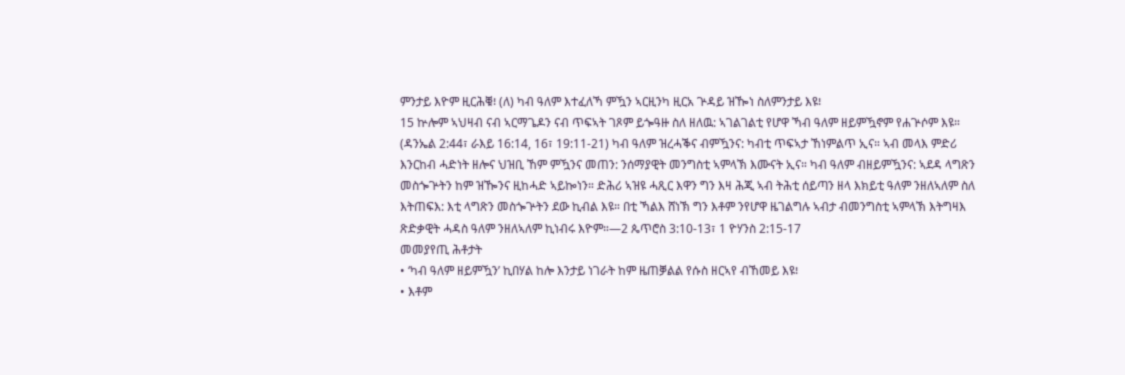ምንታይ እዮም ዚርሕቑ፧ (ለ) ካብ ዓለም እተፈለኻ ምዃን ኣርዚንካ ዚርአ ጕዳይ ዝዀነ ስለምንታይ እዩ፧
15 ኵሎም ኣህዛብ ናብ ኣርማጌዶን ናብ ጥፍኣት ገጾም ይጐዓዙ ስለ ዘለዉ: ኣገልገልቲ የሆዋ ኻብ ዓለም ዘይምዃኖም የሐጕሶም እዩ። (ዳንኤል 2:44፣ ራእይ 16:14, 16፣ 19:11-21) ካብ ዓለም ዝረሓቕና ብምዃንና: ካብቲ ጥፍኣታ ኸነምልጥ ኢና። ኣብ መላእ ምድሪ እንርከብ ሓድነት ዘሎና ህዝቢ ኸም ምዃንና መጠን: ንሰማያዊት መንግስቲ ኣምላኽ እሙናት ኢና። ካብ ዓለም ብዘይምዃንና: ኣደዳ ላግጽን መስጐጕትን ከም ዝዀንና ዚከሓድ ኣይኰነን። ድሕሪ ኣዝዩ ሓጺር እዋን ግን እዛ ሕጂ ኣብ ትሕቲ ሰይጣን ዘላ እክይቲ ዓለም ንዘለኣለም ስለ እትጠፍእ: እቲ ላግጽን መስጐጕትን ደው ኪብል እዩ። በቲ ኻልእ ሸነኽ ግን እቶም ንየሆዋ ዜገልግሉ ኣብታ ብመንግስቲ ኣምላኽ እትግዛእ ጽድቃዊት ሓዳስ ዓለም ንዘለኣለም ኪነብሩ እዮም።—2 ጴጥሮስ 3:10-13፣ 1 ዮሃንስ 2:15-17
መመያየጢ ሕቶታት
• ‘ካብ ዓለም ዘይምዃን’ ኪበሃል ከሎ እንታይ ነገራት ከም ዜጠቓልል የሱስ ዘርኣየ ብኸመይ እዩ፧
• እቶም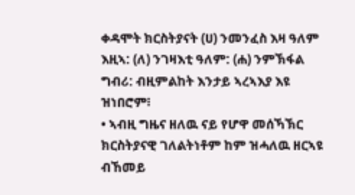ቀዳሞት ክርስትያናት (ሀ) ንመንፈስ እዛ ዓለም እዚኣ: (ለ) ንገዛእቲ ዓለም: (ሐ) ንምኽፋል ግብሪ: ብዚምልከት እንታይ ኣረኣእያ እዩ ዝነበሮም፧
• ኣብዚ ግዜና ዘለዉ ናይ የሆዋ መሰኻኽር ክርስትያናዊ ገለልትነቶም ከም ዝሓለዉ ዘርኣዩ ብኸመይ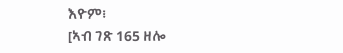እዮም፧
[ኣብ ገጽ 165 ዘሎ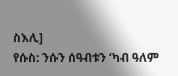ስእሊ]
የሱስ: ንሱን ሰዓብቱን ‘ካብ ዓለም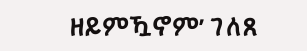ዘይምዃኖም’ ገለጸ